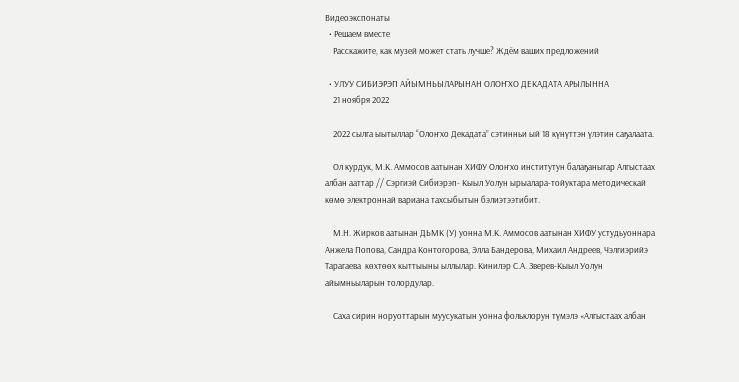Видеоэкспонаты
  • Решаем вместе
    Расскажите, как музей может стать лучше? Ждём ваших предложений

  • УЛУУ СИБИЭРЭП АЙЫМНЬЫЛАРЫНАН ОЛОҤХО ДЕКАДАТА АРЫЛЫННА
    21 ноября 2022

    2022 сылга ыытыллар “Олоҥхо Декадата” сэтинньи ый 18 күнүттэн үлэтин саҕалаата.

    Ол курдук, М.К. Аммосов аатынан ХИФУ Олоҥхо институтун балаҕаныгар Алгыстаах албан ааттар // Сэргиэй Сибиэрэп- Кыыл Уолун ырыалара-тойуктара методическай көмө электроннай вариана тахсыбытын бэлиэтээтибит.

    М.Н. Жирков аатынан ДЬМК (У) уонна М.К. Аммосов аатынан ХИФУ устудьуоннара Анжела Попова, Сандра Контогорова, Элла Бандерова, Михаил Андреев, Чэлгиэрийэ Тарагаева  көхтөөх кыттыыны ыллылар. Кинилэр С.А. Зверев-Кыыл Уолун айымньыларын толордулар.

    Саха сирин норуоттарын муусукатын уонна фольклорун түмэлэ «Алгыстаах албан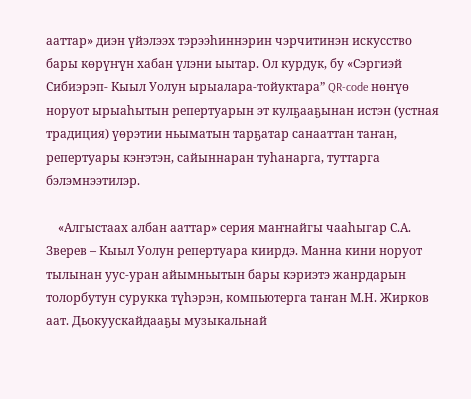ааттар» диэн үйэлээх тэрээһиннэрин чэрчитинэн искусство бары көрүҥүн хабан үлэни ыытар. Ол курдук, бу «Сэргиэй Сибиэрэп- Кыыл Уолун ырыалара-тойуктара” QR-code нөҥүө норуот ырыаһытын репертуарын эт кулҕааҕынан истэн (устная традиция) үөрэтии ньыматын тарҕатар санааттан таҥан, репертуары кэҥэтэн, сайыннаран туһанарга, туттарга бэлэмнээтилэр.

    «Алгыстаах албан ааттар» серия маҥнайгы чааһыгар С.А. Зверев – Кыыл Уолун репертуара киирдэ. Манна кини норуот тылынан уус-уран айымньытын бары кэриэтэ жанрдарын толорбутун сурукка түһэрэн, компьютерга таҥан М.Н. Жирков аат. Дьокуускайдааҕы музыкальнай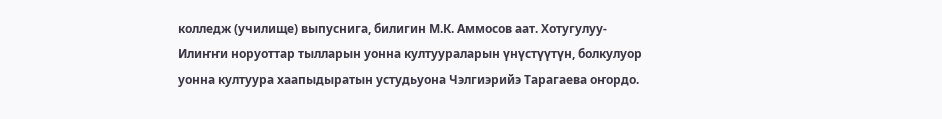колледж (училище) выпуснига, билигин М.К. Аммосов аат. Хотугулуу-Илиҥҥи норуоттар тылларын уонна култуураларын үнүстүүтүн, болкулуор уонна култуура хаапыдыратын устудьуона Чэлгиэрийэ Тарагаева оҥордо.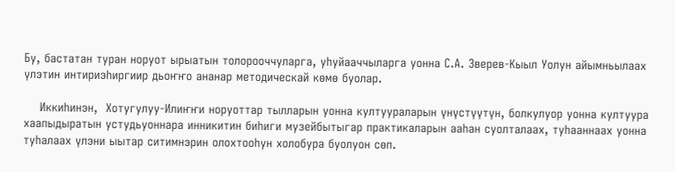Бу, бастатан туран норуот ырыатын толорооччуларга, уһуйааччыларга уонна С.А. Зверев-Кыыл Уолун айымньылаах үлэтин интириэһиргиир дьоҥҥо ананар методическай көмө буолар.

    Иккиһинэн,  Хотугулуу-Илиҥҥи норуоттар тылларын уонна култуураларын үнүстүүтүн, болкулуор уонна култуура хаапыдыратын устудьуоннара инникитин биһиги музейбытыгар практикаларын ааһан суолталаах, туһааннаах уонна туһалаах үлэни ыытар ситимнэрин олохтооһун холобура буолуон сөп.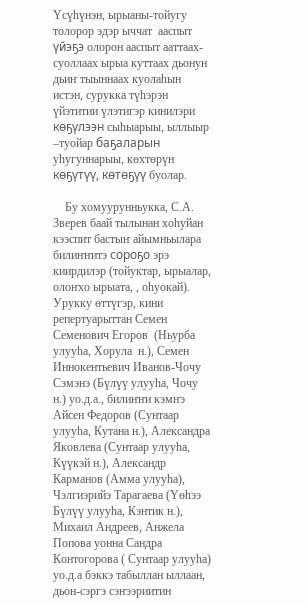Үсүһүнэн, ырыаны-тойугу толорор эдэр ыччат  ааспыт үйэҕэ олорон ааспыт ааттаах-суоллаах ырыа куттаах дьонун дьиҥ тыыннаах куолаһын истэн, сурукка түһэрэн үйэтитии үлэтигэр кинилэри көҕүлээн сыһыарыы, ыллыыр –туойар баҕаларын уһугуннарыы, көхтөрүн көҕүтүү, көтөҕүү буолар.

    Бу хомуурунньукка, С.А. Зверев баай тылынан хоһуйан кээспит бастыҥ айымньылара билиҥҥитэ сороҕо эрэ  киирдилэр (тойуктар, ырыалар, олоҥхо ырыата, , оһуокай). Урукку өттүгэр, кини репертуарыттан Семен Семенович Егоров  (Ньурба улууһа, Хорула  н.), Семен Иннокентьевич Иванов-Чочу Сэмэнэ (Бүлүү улууһа, Чочу н.) уо.д.а., билиҥҥи кэмҥэ Айсен Федоров (Сунтаар улууһа, Кутана н.), Александра Яковлева (Сунтаар улууһа, Күүкэй н.), Александр Карманов (Амма улууһа), Чэлгиэрийэ Тарагаева (Үөһээ Бүлүү улууһа, Кэнтик н.), Михаил Андреев, Анжела Попова уонна Сандра Контогорова ( Сунтаар улууһа) уо.д.а бэккэ табыллан ыллаан, дьон-сэргэ сэҥээриитин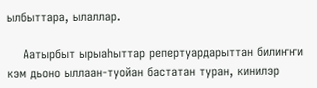ылбыттара, ылаллар.

    Аатырбыт ырыаһыттар репертуардарыттан билиҥҥи кэм дьоно ыллаан-туойан бастатан туран, кинилэр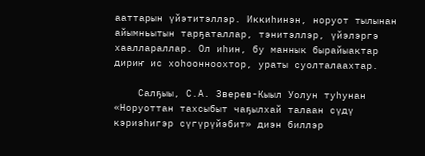ааттарын үйэтитэллэр. Иккиһинэн, норуот тылынан айымньытын тарҕаталлар, тэнитэллэр, үйэлэргэ хааллараллар. Ол иһин, бу маннык бырайыактар дириҥ ис хоһоонноохтор, ураты суолталаахтар.

    Салҕыы, С.А. Зверев-Кыыл Уолун туһунан «Норуоттан тахсыбыт чаҕылхай талаан сүдү кэриэһигэр сүгүрүйэбит» диэн биллэр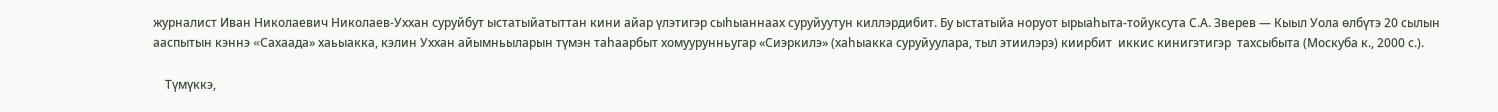журналист Иван Николаевич Николаев-Уххан суруйбут ыстатыйатыттан кини айар үлэтигэр сыһыаннаах суруйуутун киллэрдибит. Бу ыстатыйа норуот ырыаһыта-тойуксута С.А. Зверев — Кыыл Уола өлбүтэ 20 сылын ааспытын кэннэ «Cахаада» хаьыакка, кэлин Уххан айымньыларын түмэн таһаарбыт хомуурунньугар «Сиэркилэ» (хаһыакка суруйуулара, тыл этиилэрэ) киирбит  иккис кинигэтигэр  тахсыбыта (Москуба к., 2000 с.).

    Түмүккэ,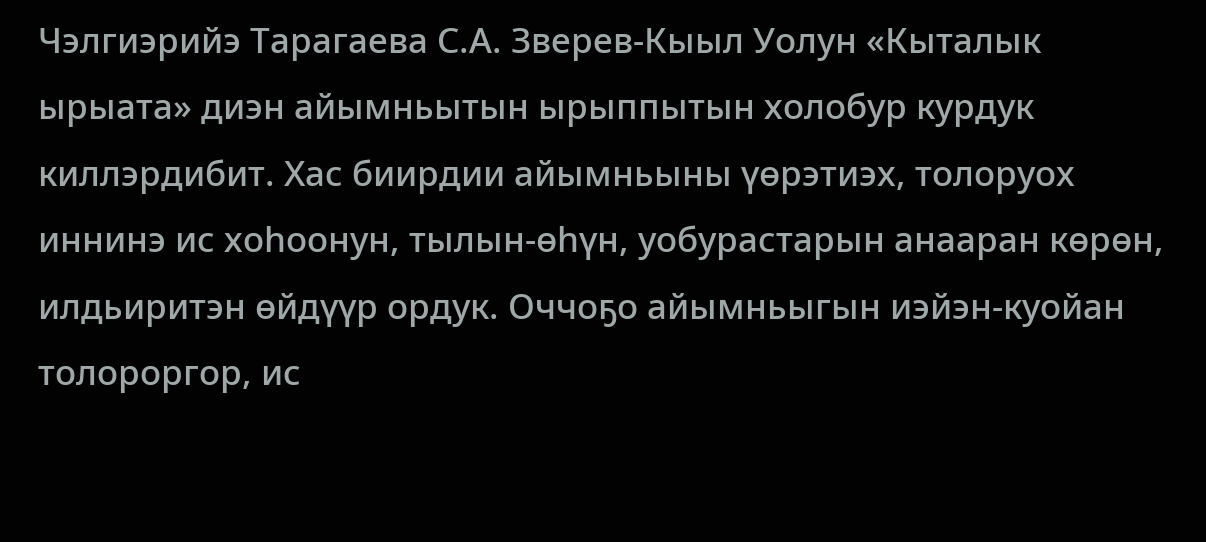Чэлгиэрийэ Тарагаева С.А. Зверев-Кыыл Уолун «Кыталык ырыата» диэн айымньытын ырыппытын холобур курдук киллэрдибит. Хас биирдии айымньыны үөрэтиэх, толоруох иннинэ ис хоһоонун, тылын-өһүн, уобурастарын анааран көрөн, илдьиритэн өйдүүр ордук. Оччоҕо айымньыгын иэйэн-куойан толороргор, ис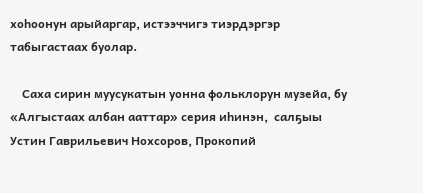хоһоонун арыйаргар, истээччигэ тиэрдэргэр табыгастаах буолар.

    Саха сирин муусукатын уонна фольклорун музейа, бу «Алгыстаах албан ааттар» серия иһинэн,  салҕыы  Устин Гаврильевич Нохсоров, Прокопий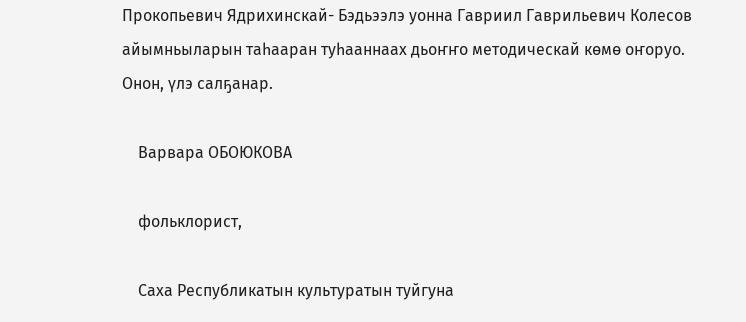Прокопьевич Ядрихинскай- Бэдьээлэ уонна Гавриил Гаврильевич Колесов айымньыларын таһааран туһааннаах дьоҥҥо методическай көмө оҥоруо. Онон, үлэ салҕанар.

    Варвара ОБОЮКОВА

    фольклорист,

    Саха Республикатын культуратын туйгуна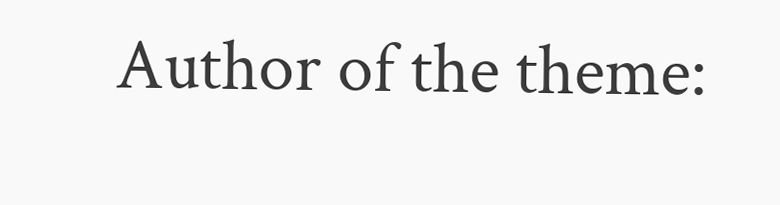Author of the theme: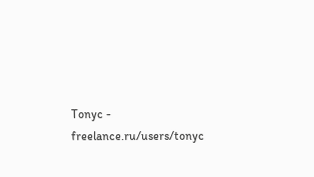Tonyc - freelance.ru/users/tonyc